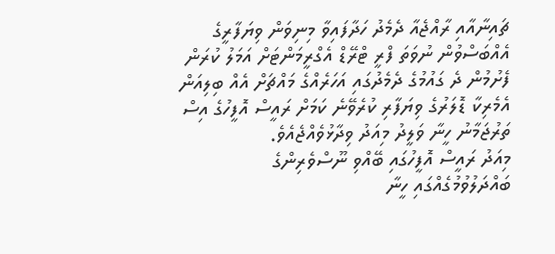ޗައިނާއާއި ރާއްޖެއާ ދެމެދު ހަދާފައިވާ މިނިވަން ވިޔަފާރީގެ އެއްބަސްވުން ނުވަތަ ފްރީ ޓްރޭޑް އެގްރީމަންޓަށް އަމަލު ކުރަން ފެށުމުން ދެ ގައުމުގެ ދެމެދުގައި އަހަރެއްގެ މައްޗަށް އެއް ބިލިއަން އެމެރިކާ ޑޮލަރުގެ ވިޔަފާރި ކުރެވޭނެ ކަމަށް ރައީސް އޮފީހުގެ އިސް ތަރުޖަމާނު ހީނާ ވަލީދު މިއަދު ވިދާޅުވެއްޖެއެވެ.
މިއަދު ރައީސް އޮފީހުގައި ބޭއްވި ނޫސްވެރިންގެ ބައްދަލުވުމުގެއްގައި ހީނާ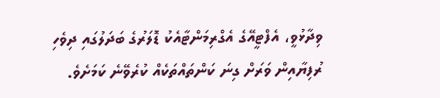ވިދާޅުވީ، އެފްޓީއޭގެ އެގްރިމަންޓާއެކު ޑޮލަރުގެ ބަދަލުގައި ދިވެހި ރުފިޔާއިން ވަރަށް ގިނަ ކަންތައްތަކެއް ކުރެވޭނެ ކަމަށެވެ.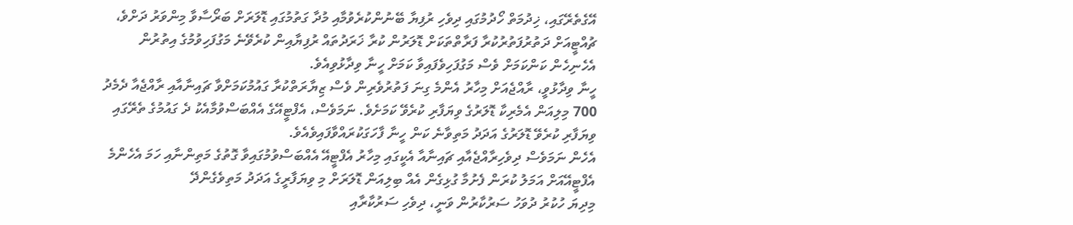އޭގެތެރޭގައި، ޚިދުމަތް ހޯދުމުގައި ދިވެހި ރުފިޔާ ބޭނުންކުރެވުމާއި މުދާ ގަތުމުގައި ޑޮލަރަށް ބަރޯސާވާ މިންވަރު ދަށްވެ، ޗުއްޓީއަށް ދަތުރުފަތުރުކުރާ ފަރާތްތަކަށް ޑޮލަރުން ކުރާ ޚަރަދުތައް ރުފިޔާއިން ކުރެވޭނެ މަގުފަހިވުމުގެ އިތުރުން އެހެނިހެން ކަންކަމަށް ވެސް މަގުފަހިވެފައިވާ ކަމަށް ހީނާ ވިދާޅުވިއެވެ.
ހީނާ ވިދާޅުވީ، ރާއްޖެއަށް މިހާރު އެންމެ ގިނަ ފަތުރުވެރިން ވެސް ޒިޔާރަތްކުރާ ގައުމުކަމަށްވާ ޗައިނާއާއި ރާއްޖެއާ ދެމެދު 700 މިލިއަން އެމެރިކާ ޑޮލަރުގެ ވިޔަފާރި ކުރެވޭ ކަމަށެވެ. ނަމަވެސް، އެފްޓީއޭގެ އެއްބަސްވުމާއެކު ދެ ގައުމުގެ ތެރޭގައި ވިޔަފާރި ކުރެވޭ ޑޮލަރުގެ އަދަދު މަތިވާނެ ކަން ހީނާ ފާހަގަކުރައްވާފައިވެއެވެ.
އެހެން ނަމަވެސް ދިވެހިރާއްޖެއާއި ޗައިނާއާ އެކީގައި މިހާރު އެފްޓީއޭ އެއްބަސްވުމުގައިވާ ގޮތުގެ މަތިންނާއި ހަމަ އެހެންމެ އެފްޓީއޭއަށް އަމަލު ކުރަން ފެށުމާ ގުޅިގެން އެއް ބިލިއަން ޑޮލަރަށް މި ވިޔަފާރީގެ އަދަދު މަތިވެގެންދޭ
މިދިޔަ ހުކުރު ދުވަހު ސަރުކާރުން ވަނީ، ދިވެހި ސަރުކާރާއި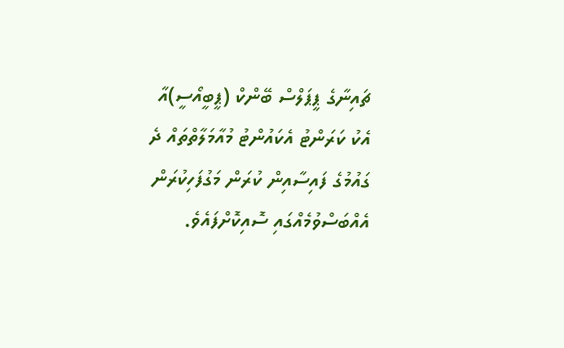ޗައިނާގެ ޕީޕަލްސް ބޭންކް (ޕީބީއޯސީ)އާ އެކު ކަރަންޓު އެކައުންޓު މުއާމަލާތްތައް ދެ ގައުމުގެ ފައިސާއިން ކުރަން މަގުފަހިކުރަން އެއްބަސްވުމެއްގައި ސޮއިކޮށްފައެވެ.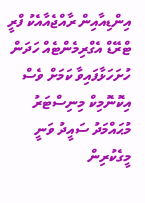އިންޑިއާއިން ރާއްޖެއާއެކު ފްރީ ޓްރޭޑް އެގްރިމެންޓެއް ހަދަން ހުށަހަޅާފައިވާ ކަމަށް ވެސް އިކޮނޮމިކް މިނިސްޓަރު މުޙައްމަދު ސައީދު ވަނީ މީގެކުރިން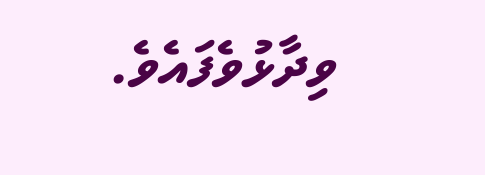ވިދާޅުވެފައެވެ.